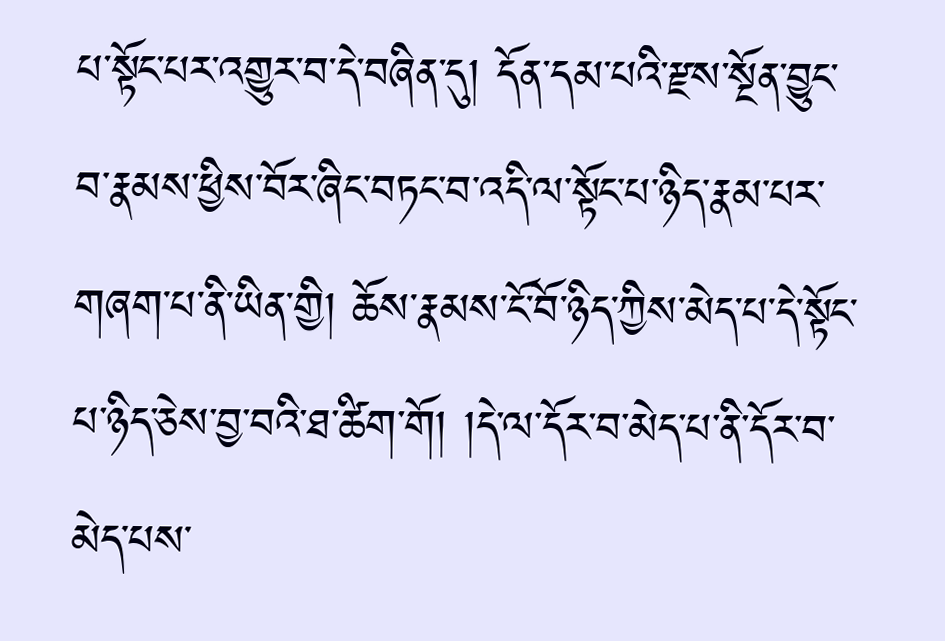པ་སྟོང་པར་འགྱུར་བ་དེ་བཞིན་དུ། དོན་དམ་པའི་རྫས་སྔོན་བྱུང་བ་རྣམས་ཕྱིས་བོར་ཞིང་བཏང་བ་འདི་ལ་སྟོང་པ་ཉིད་རྣམ་པར་གཞག་པ་ནི་ཡིན་གྱི། ཆོས་རྣམས་ངོ་བོ་ཉིད་ཀྱིས་མེད་པ་དེ་སྟོང་པ་ཉིད་ཅེས་བྱ་བའི་ཐ་ཚིག་གོ། །དེ་ལ་དོར་བ་མེད་པ་ནི་དོར་བ་མེད་པས་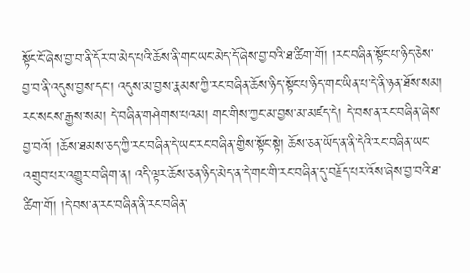སྟོང་ངོ་ཞེས་བྱ་བ་ནི་དོར་བ་མེད་པའི་ཆོས་ནི་གང་ཡང་མེད་དོ་ཞེས་བྱ་བའི་ཐ་ཚིག་གོ། །རང་བཞིན་སྟོང་པ་ཉིད་ཅེས་བྱ་བ་ནི་འདུས་བྱས་དང་། འདུས་མ་བྱས་རྣམས་ཀྱི་རང་བཞིན་ཆོས་ཉིད་སྟོང་པ་ཉིད་གང་ཡིན་པ་དེ་ནི་ཉན་ཐོས་སམ། རང་སངས་རྒྱས་སམ། དེ་བཞིན་གཤེགས་པའམ། གང་གིས་ཀྱང་མ་བྱས་མ་མཛད་དེ། དེ་བས་ན་རང་བཞིན་ཞེས་བྱ་བའོ། །ཆོས་ཐམས་ཅད་ཀྱི་རང་བཞིན་དེ་ཡང་རང་བཞིན་གྱིས་སྟོང་སྟེ། ཆོས་ཅན་ཡོད་ན་ནི་དེའི་རང་བཞིན་ཡང་འགྲུབ་པར་འགྱུར་བ་ཞིག་ན། འདི་ལྟར་ཆོས་ཅན་ཉིད་མེད་ན་དེ་གང་གི་རང་བཞིན་དུ་བརྗོད་པར་འོས་ཞེས་བྱ་བའི་ཐ་ཚིག་གོ། །དེ་བས་ན་རང་བཞིན་ནི་རང་བཞིན་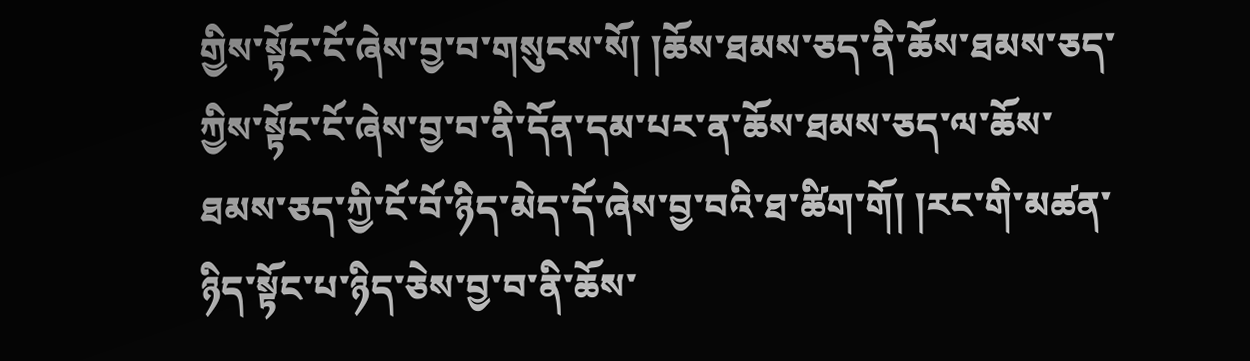གྱིས་སྟོང་ངོ་ཞེས་བྱ་བ་གསུངས་སོ། །ཆོས་ཐམས་ཅད་ནི་ཆོས་ཐམས་ཅད་ཀྱིས་སྟོང་ངོ་ཞེས་བྱ་བ་ནི་དོན་དམ་པར་ན་ཆོས་ཐམས་ཅད་ལ་ཆོས་ཐམས་ཅད་ཀྱི་ངོ་བོ་ཉིད་མེད་དོ་ཞེས་བྱ་བའི་ཐ་ཚིག་གོ། །རང་གི་མཚན་ཉིད་སྟོང་པ་ཉིད་ཅེས་བྱ་བ་ནི་ཆོས་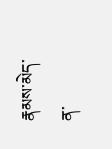རྣམས་མེད་ན་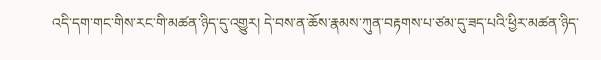འདི་དག་གང་གིས་རང་གི་མཚན་ཉིད་དུ་འགྱུར། དེ་བས་ན་ཆོས་རྣམས་ཀུན་བརྟགས་པ་ཙམ་དུ་ཟད་པའི་ཕྱིར་མཚན་ཉིད་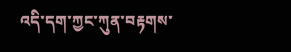འདི་དག་ཀྱང་ཀུན་བརྟགས་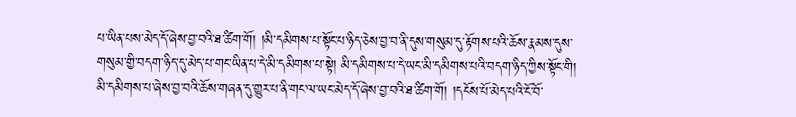པ་ཡིན་པས་མེད་དོ་ཞེས་བྱ་བའི་ཐ་ཚིག་གོ། །མི་དམིགས་པ་སྟོང་པ་ཉིད་ཅེས་བྱ་བ་ནི་དུས་གསུམ་དུ་རྟོགས་པའི་ཆོས་རྣམས་དུས་གསུམ་གྱི་བདག་ཉིད་དུ་མེད་པ་གང་ཡིན་པ་དེ་མི་དམིགས་པ་སྟེ། མི་དམིགས་པ་དེ་ཡང་མི་དམིགས་པའི་བདག་ཉིད་ཀྱིས་སྟོང་གི། མི་དམིགས་པ་ཞེས་བྱ་བའི་ཆོས་གཞན་དུ་གྱུར་པ་ནི་གང་ལ་ཡང་མེད་དོ་ཞེས་བྱ་བའི་ཐ་ཚིག་གོ། །དངོས་པོ་མེད་པའི་ངོ་བོ་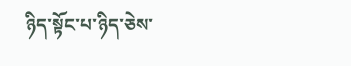ཉིད་སྟོང་པ་ཉིད་ཅེས་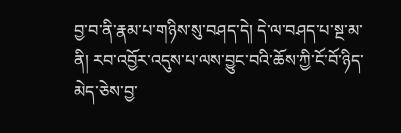བྱ་བ་ནི་རྣམ་པ་གཉིས་སུ་བཤད་དེ། དེ་ལ་བཤད་པ་སྔ་མ་ནི། རབ་འབྱོར་འདུས་པ་ལས་བྱུང་བའི་ཆོས་ཀྱི་ངོ་བོ་ཉིད་མེད་ཅེས་བྱ་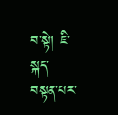བ་སྟེ། ཇི་སྐད་བསྟན་པར་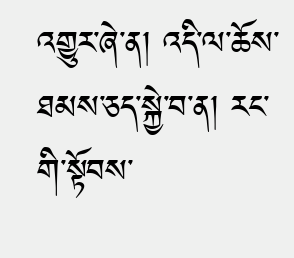འགྱུར་ཞེ་ན། འདི་ལ་ཆོས་ཐམས་ཅད་སྐྱེ་བ་ན། རང་གི་སྟོབས་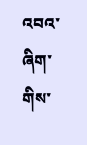འབའ་ཞིག་གིས་